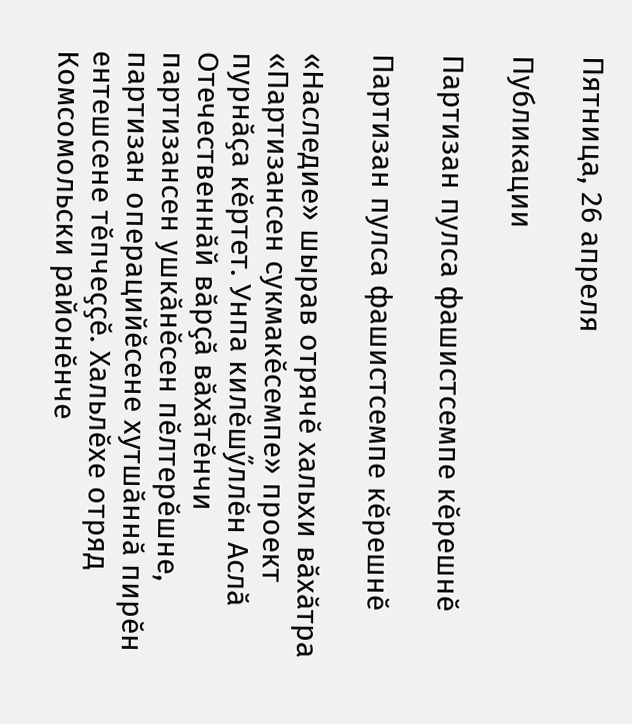Пятница, 26 апреля

Публикации

Партизан пулса фашистсемпе кӗрешнӗ

Партизан пулса фашистсемпе кӗрешнӗ

«Наследие» шырав отрячӗ хальхи вӑхӑтра «Партизансен сукмакӗсемпе» проект пурнӑҫа кӗртет. Унпа килӗшӳллӗн Аслӑ Отечественнӑй вӑрҫӑ вӑхӑтӗнчи партизансен ушкӑнӗсен пӗлтерӗшне, партизан операцийӗсене хутшӑннӑ пирӗн ентешсене тӗпчеҫҫӗ. Хальлӗхе отряд Комсомольски районӗнче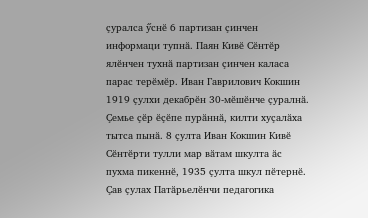ҫуралса ӳснӗ 6 партизан ҫинчен информаци тупнӑ. Паян Кивӗ Сӗнтӗр ялӗнчен тухнӑ партизан ҫинчен каласа парас терӗмӗр. Иван Гаврилович Кокшин 1919 ҫулхи декабрӗн 30-мӗшӗнче ҫуралнӑ. Ҫемье ҫӗр ӗҫӗпе пурӑннӑ, килти хуҫалӑха тытса пынӑ. 8 ҫулта Иван Кокшин Кивӗ Сӗнтӗрти тулли мар вӑтам шкулта ӑс пухма пикеннӗ, 1935 ҫулта шкул пӗтернӗ. Ҫав ҫулах Патӑрьелӗнчи педагогика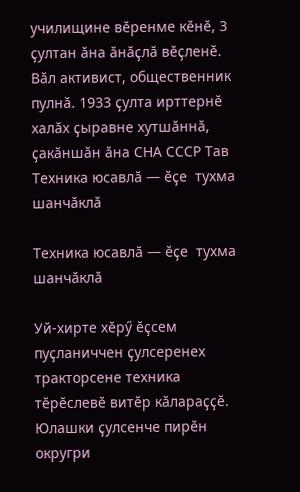училищине вӗренме кӗнӗ, 3 ҫултан ӑна ӑнӑҫлӑ вӗҫленӗ. Вӑл активист, общественник пулнӑ. 1933 ҫулта ирттернӗ халӑх ҫыравне хутшӑннӑ, ҫакӑншӑн ӑна СНА СССР Тав
Техника юсавлӑ — ӗҫе  тухма шанчӑклӑ

Техника юсавлӑ — ӗҫе  тухма шанчӑклӑ

Уй-хирте хӗрӳ ӗҫсем пуҫланиччен ҫулсеренех тракторсене техника тӗрӗслевӗ витӗр кӑлараҫҫӗ.  Юлашки ҫулсенче пирӗн округри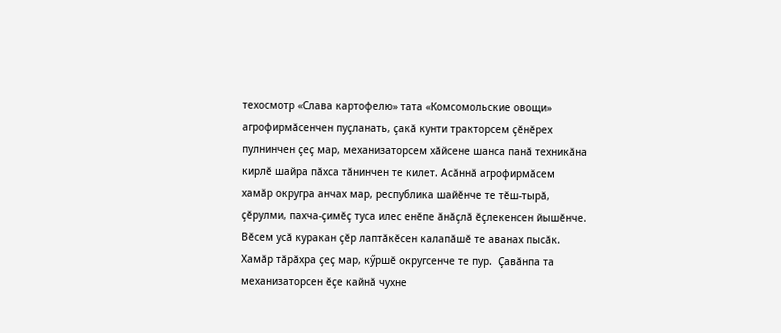техосмотр «Слава картофелю» тата «Комсомольские овощи» агрофирмӑсенчен пуҫланать, ҫакӑ кунти тракторсем ҫӗнӗрех пулнинчен ҫеҫ мар, механизаторсем хӑйсене шанса панӑ техникӑна кирлӗ шайра пӑхса тӑнинчен те килет. Асӑннӑ агрофирмӑсем хамӑр округра анчах мар, республика шайӗнче те тӗш-тырӑ, ҫӗрулми, пахча-ҫимӗҫ туса илес енӗпе ӑнӑҫлӑ ӗҫлекенсен йышӗнче.  Вӗсем усӑ куракан ҫӗр лаптӑкӗсен калапӑшӗ те аванах пысӑк.  Хамӑр тӑрӑхра ҫеҫ мар, кӳршӗ округсенче те пур.  Ҫавӑнпа та механизаторсен ӗҫе кайнӑ чухне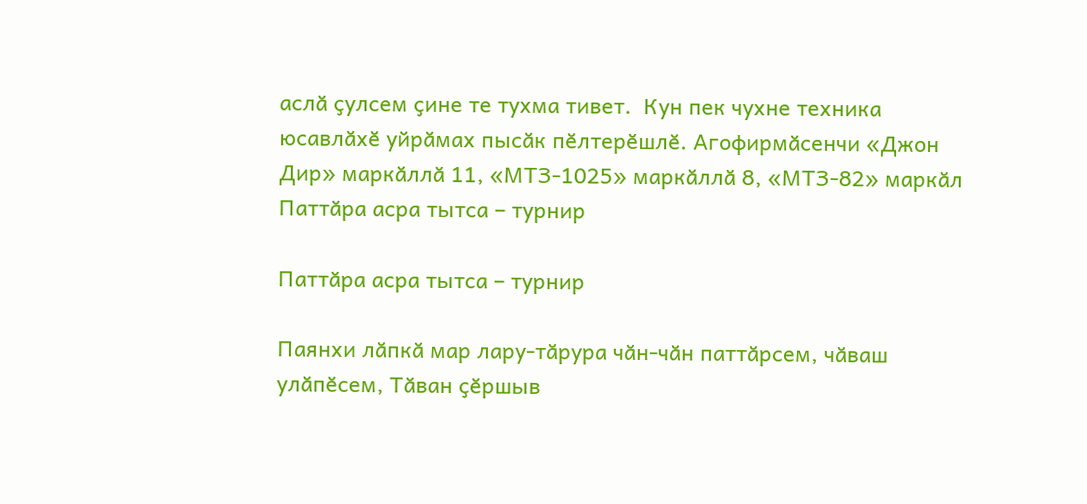аслӑ ҫулсем ҫине те тухма тивет.  Кун пек чухне техника юсавлӑхӗ уйрӑмах пысӑк пӗлтерӗшлӗ. Агофирмӑсенчи «Джон Дир» маркӑллӑ 11, «МТЗ-1025» маркӑллӑ 8, «МТЗ-82» маркӑл
Паттӑра асра тытса – турнир

Паттӑра асра тытса – турнир

Паянхи лӑпкӑ мар лару-тӑрура чӑн-чӑн паттӑрсем, чӑваш улӑпӗсем, Тӑван ҫӗршыв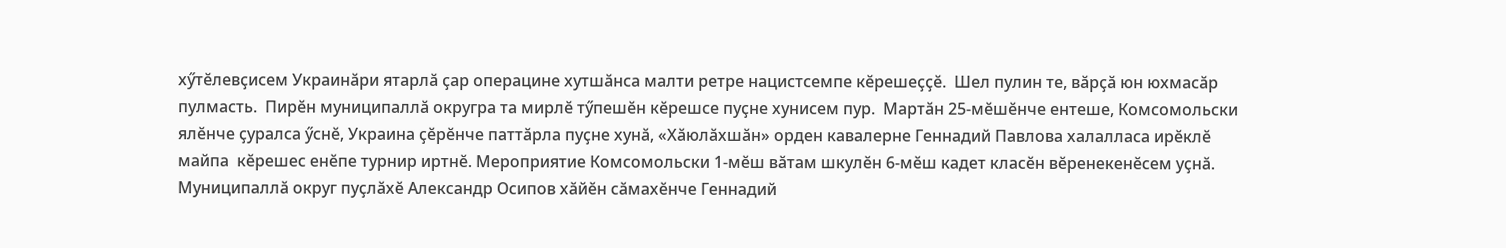хӳтӗлевҫисем Украинӑри ятарлӑ ҫар операцине хутшӑнса малти ретре нацистсемпе кӗрешеҫҫӗ.  Шел пулин те, вӑрҫӑ юн юхмасӑр пулмасть.  Пирӗн муниципаллӑ округра та мирлӗ тӳпешӗн кӗрешсе пуҫне хунисем пур.  Мартӑн 25-мӗшӗнче ентеше, Комсомольски ялӗнче ҫуралса ӳснӗ, Украина ҫӗрӗнче паттӑрла пуҫне хунӑ, «Хӑюлӑхшӑн» орден кавалерне Геннадий Павлова халалласа ирӗклӗ майпа  кӗрешес енӗпе турнир иртнӗ. Мероприятие Комсомольски 1-мӗш вӑтам шкулӗн 6-мӗш кадет класӗн вӗренекенӗсем уҫнӑ.  Муниципаллӑ округ пуҫлӑхӗ Александр Осипов хӑйӗн сӑмахӗнче Геннадий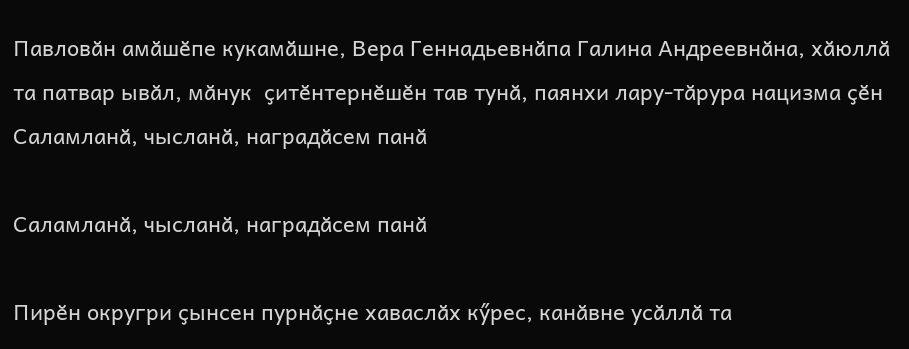Павловӑн амӑшӗпе кукамӑшне, Вера Геннадьевнӑпа Галина Андреевнӑна, хӑюллӑ та патвар ывӑл, мӑнук  ҫитӗнтернӗшӗн тав тунӑ, паянхи лару-тӑрура нацизма ҫӗн
Саламланӑ, чысланӑ, наградӑсем панӑ

Саламланӑ, чысланӑ, наградӑсем панӑ

Пирӗн округри ҫынсен пурнӑҫне хаваслӑх кӳрес, канӑвне усӑллӑ та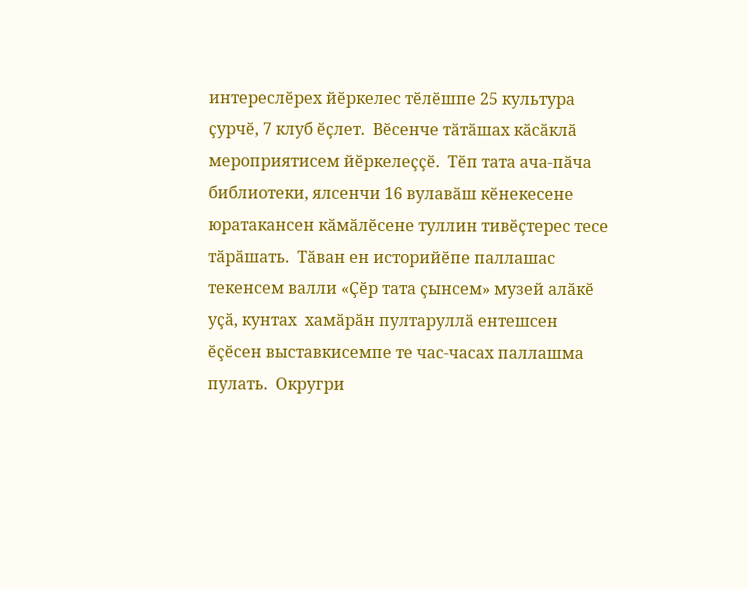интереслӗрех йӗркелес тӗлӗшпе 25 культура ҫурчӗ, 7 клуб ӗҫлет.  Вӗсенче тӑтӑшах кӑсӑклӑ мероприятисем йӗркелеҫҫӗ.  Тӗп тата ача-пӑча библиотеки, ялсенчи 16 вулавӑш кӗнекесене юратакансен кӑмӑлӗсене туллин тивӗҫтерес тесе тӑрӑшать.  Тӑван ен историйӗпе паллашас текенсем валли «Ҫӗр тата ҫынсем» музей алӑкӗ уҫӑ, кунтах  хамӑрӑн пултаруллӑ ентешсен ӗҫӗсен выставкисемпе те час-часах паллашма пулать.  Округри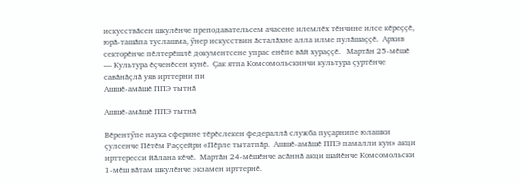искусствӑсен шкулӗнче преподавательсем ачасене илемлӗх тӗнчине илсе кӗреҫҫӗ, юрӑ-ташӑпа туслашма, ӳнер искусствин ӑсталӑхне алла илме пулӑшаҫҫӗ.  Архив секторӗнче пӗлтерӗшлӗ документсене упрас енӗпе вӑй хураҫҫӗ.   Мартӑн 25-мӗшӗ — Культура ӗҫченӗсен кунӗ.  Ҫак ятпа Комсомольскинчи культура ҫуртӗнче савӑнӑҫлӑ уяв ирттерни пи
Ашшӗ-амӑшӗ ППЭ тытнӑ

Ашшӗ-амӑшӗ ППЭ тытнӑ

Вӗрентӳпе наука сферине тӗрӗслекен федераллӑ служба пуҫарнипе юлашки ҫулсенче Пӗтӗм Раҫҫейри «Пӗрле тытатпӑр.  Ашшӗ-амӑшӗ ППЭ памалли кун» акци ирттересси йӑлана кӗчӗ.  Мартӑн 24-мӗшӗнче асӑннӑ акци шайӗнче Комсомольски 1-мӗш вӑтам шкулӗнче экзамен ирттернӗ.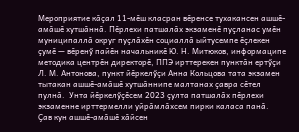Мероприятие кӑҫал 11-мӗш класран вӗренсе тухакансен ашшӗ-амӑшӗ хутшӑннӑ. Пӗрлехи патшалӑх экзаменӗ пуҫланас умӗн муниципаллӑ округ пуҫлӑхӗн социаллӑ ыйтусемпе ӗҫлекен ҫумӗ — вӗренӳ пайӗн начальникӗ Ю. Н. Митюков, информаципе методика центрӗн директорӗ, ППЭ ирттерекен пунктӑн ертӳҫи  Л. М. Антонова, пункт йӗркелӳҫи Анна Кольцова тата экзамен тытакан ашшӗ-амӑшӗ хутшӑннипе малтанах ҫавра сӗтел пулнӑ.  Унта йӗркелӳҫӗсем 2023 ҫулта патшалӑх пӗрлехи экзаменне ирттермелли уйрӑмлӑхсем пирки каласа панӑ.   Ҫав кун ашшӗ-амӑшӗ хӑйсен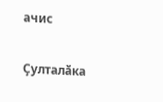ачис

Ҫулталӑка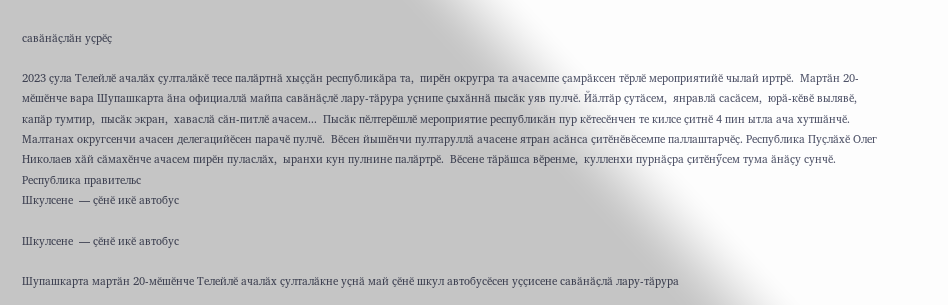савӑнӑҫлӑн уҫрӗҫ

2023 ҫула Телейлӗ ачалӑх ҫулталӑкӗ тесе палӑртнӑ хыҫҫӑн республикӑра та,  пирӗн округра та ачасемпе ҫамрӑксен тӗрлӗ мероприятийӗ чылай иртрӗ.  Мартӑн 20-мӗшӗнче вара Шупашкарта ӑна официаллӑ майпа савӑнӑҫлӗ лару-тӑрура уҫнипе ҫыхӑннӑ пысӑк уяв пулчӗ. Йӑлтӑр ҫутӑсем,  янравлӑ сасӑсем,  юрӑ-кӗвӗ вылявӗ,  капӑр тумтир,  пысӑк экран,  хаваслӑ сӑн-питлӗ ачасем...  Пысӑк пӗлтерӗшлӗ мероприятие республикӑн пур кӗтесӗнчен те килсе ҫитнӗ 4 пин ытла ача хутшӑнчӗ.  Малтанах округсенчи ачасен делегацийӗсен парачӗ пулчӗ.  Вӗсен йышӗнчи пултаруллӑ ачасене ятран асӑнса ҫитӗнӗвӗсемпе паллаштарчӗҫ. Республика Пуҫлӑхӗ Олег Николаев хӑй сӑмахӗнче ачасем пирӗн пуласлӑх,  ыранхи кун пулнине палӑртрӗ.  Вӗсене тӑрӑшса вӗренме,  кулленхи пурнӑҫра ҫитӗнӳсем тума ӑнӑҫу сунчӗ.  Республика правительс
Шкулсене  — ҫӗнӗ икӗ автобус

Шкулсене  — ҫӗнӗ икӗ автобус

Шупашкарта мартӑн 20-мӗшӗнче Телейлӗ ачалӑх ҫулталӑкне уҫнӑ май ҫӗнӗ шкул автобусӗсен уҫҫисене савӑнӑҫлӑ лару-тӑрура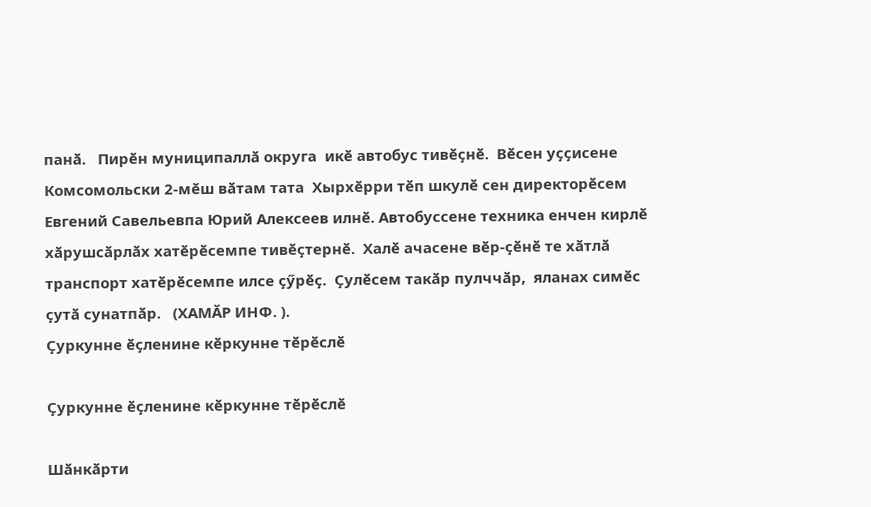панӑ.   Пирӗн муниципаллӑ округа  икӗ автобус тивӗҫнӗ.  Вӗсен уҫҫисене  Комсомольски 2-мӗш вӑтам тата  Хырхӗрри тӗп шкулӗ сен директорӗсем Евгений Савельевпа Юрий Алексеев илнӗ. Автобуссене техника енчен кирлӗ хӑрушсӑрлӑх хатӗрӗсемпе тивӗҫтернӗ.  Халӗ ачасене вӗр-ҫӗнӗ те хӑтлӑ транспорт хатӗрӗсемпе илсе ҫӳрӗҫ.  Ҫулӗсем такӑр пулччӑр,  яланах симӗс ҫутӑ сунатпӑр.   (ХАМӐР ИНФ. ).
Ҫуркунне ӗҫленине кӗркунне тӗрӗслӗ

Ҫуркунне ӗҫленине кӗркунне тӗрӗслӗ

Шӑнкӑрти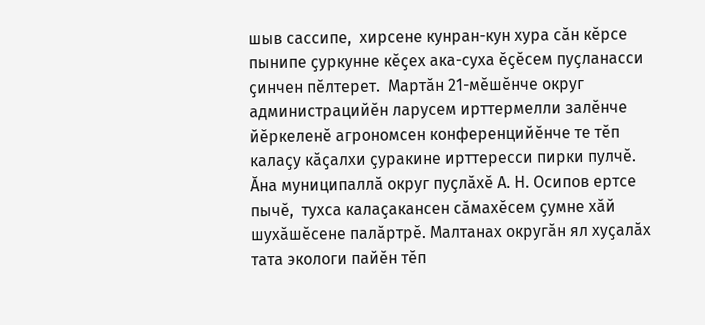шыв сассипе,  хирсене кунран-кун хура сӑн кӗрсе пынипе ҫуркунне кӗҫех ака-суха ӗҫӗсем пуҫланасси ҫинчен пӗлтерет.  Мартӑн 21-мӗшӗнче округ администрацийӗн ларусем ирттермелли залӗнче йӗркеленӗ агрономсен конференцийӗнче те тӗп калаҫу кӑҫалхи ҫуракине ирттересси пирки пулчӗ.  Ӑна муниципаллӑ округ пуҫлӑхӗ А. Н. Осипов ертсе пычӗ,  тухса калаҫакансен сӑмахӗсем ҫумне хӑй шухӑшӗсене палӑртрӗ. Малтанах округӑн ял хуҫалӑх тата экологи пайӗн тӗп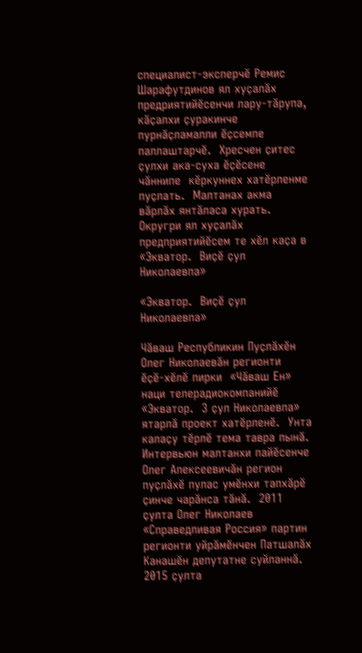специалист-эксперчӗ Ремис Шарафутдинов ял хуҫалӑх предриятийӗсенчи лару-тӑрупа,  кӑҫалхи ҫуракинче пурнӑҫламалли ӗҫсемпе паллаштарчӗ.  Хресчен ҫитес ҫулхи ака-суха ӗҫӗсене чӑннипе  кӗркуннех хатӗрленме пуҫлать.  Малтанах акма вӑрлӑх янтӑласа хурать.  Округри ял хуҫалӑх предприятийӗсем те хӗл каҫа в
«Экватор.  Виҫӗ ҫул Николаевпа»

«Экватор.  Виҫӗ ҫул Николаевпа»

Чӑваш Республикин Пуҫлӑхӗн Олег Николаевӑн регионти  ӗҫӗ-хӗлӗ пирки  «Чӑваш Ен» наци телерадиокомпанийӗ «Экватор.  3 ҫул Николаевпа» ятарлӑ проект хатӗрленӗ.  Унта калаҫу тӗрлӗ тема тавра пынӑ.  Интервьюн малтанхи пайӗсенче Олег Алексеевичӑн регион пуҫлӑхӗ пулас умӗнхи тапхӑрӗ ҫинче чарӑнса тӑнӑ.  2011 ҫулта Олег Николаев «Справедливая Россия» партин регионти уйрӑмӗнчен Патшалӑх Канашӗн депутатне суйланнӑ.  2015 ҫулта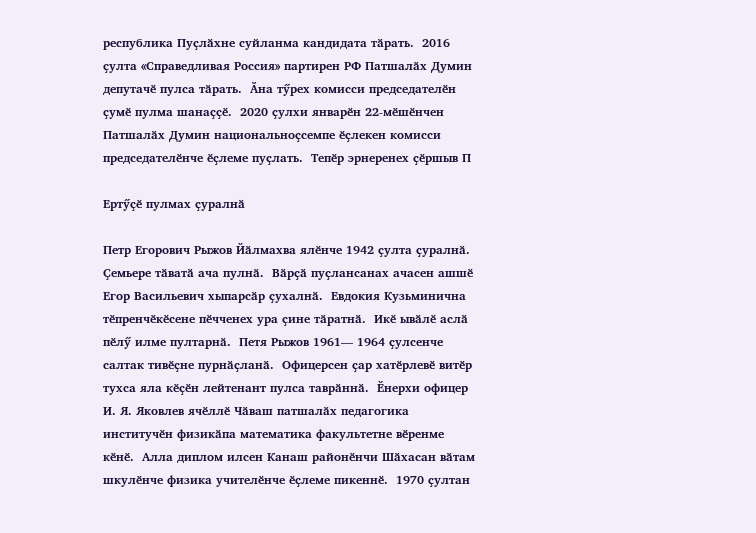республика Пуҫлӑхне суйланма кандидата тӑрать.  2016 ҫулта «Справедливая Россия» партирен РФ Патшалӑх Думин депутачӗ пулса тӑрать.  Ӑна тӳрех комисси председателӗн ҫумӗ пулма шанаҫҫӗ.  2020 ҫулхи январӗн 22-мӗшӗнчен Патшалӑх Думин национальноҫсемпе ӗҫлекен комисси председателӗнче ӗҫлеме пуҫлать.  Тепӗр эрнеренех ҫӗршыв П

Ертӳҫӗ пулмах ҫуралнӑ

Петр Егорович Рыжов Йӑлмахва ялӗнче 1942 ҫулта ҫуралнӑ.  Ҫемьере тӑватӑ ача пулнӑ.  Вӑрҫӑ пуҫлансанах ачасен ашшӗ Егор Васильевич хыпарсӑр ҫухалнӑ.  Евдокия Кузьминична тӗпренчӗкӗсене пӗчченех ура ҫине тӑратнӑ.  Икӗ ывӑлӗ аслӑ пӗлӳ илме пултарнӑ.  Петя Рыжов 1961— 1964 ҫулсенче салтак тивӗҫне пурнӑҫланӑ.  Офицерсен ҫар хатӗрлевӗ витӗр тухса яла кӗҫӗн лейтенант пулса таврӑннӑ.  Ӗнерхи офицер И. Я. Яковлев ячӗллӗ Чӑваш патшалӑх педагогика институчӗн физикӑпа математика факультетне вӗренме кӗнӗ.  Алла диплом илсен Канаш районӗнчи Шӑхасан вӑтам шкулӗнче физика учителӗнче ӗҫлеме пикеннӗ.  1970 ҫултан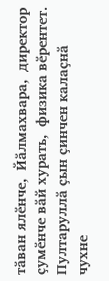тӑван ялӗнче,  Йӑлмахвара,  директор ҫумӗнче вӑй хурать,  физика вӗрентет. Пултаруллӑ ҫын ҫинчен калаҫнӑ чухне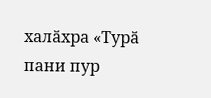халӑхра «Турӑ пани пур